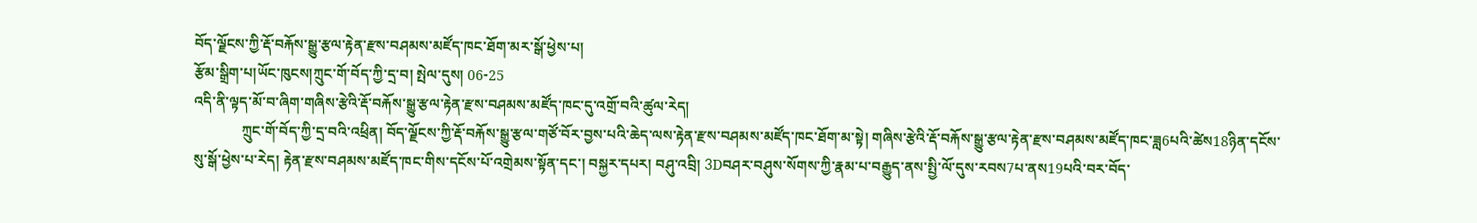བོད་ལྗོངས་ཀྱི་རྡོ་བརྐོས་སྒྱུ་རྩལ་རྟེན་རྫས་བཤམས་མཛོད་ཁང་ཐོག་མར་སྒོ་ཕྱེས་པ།
རྩོམ་སྒྲིག་པ།ཡོང་ཁུངས།ཀྲུང་གོ་བོད་ཀྱི་དྲ་བ། སྤེལ་དུས། 06-25
འདི་ནི་ལྟད་མོ་བ་ཞིག་གཞིས་རྩེའི་རྡོ་བརྐོས་སྒྱུ་རྩལ་རྟེན་རྫས་བཤམས་མཛོད་ཁང་དུ་འགྲོ་བའི་ཚུལ་རེད།
             ཀྲུང་གོ་བོད་ཀྱི་དྲ་བའི་འཕྲིན། བོད་ལྗོངས་ཀྱི་རྡོ་བརྐོས་སྒྱུ་རྩལ་གཙོ་བོར་བྱས་པའི་ཆེད་ལས་རྟེན་རྫས་བཤམས་མཛོད་ཁང་ཐོག་མ་སྟེ། གཞིས་རྩེའི་རྡོ་བརྐོས་སྒྱུ་རྩལ་རྟེན་རྫས་བཤམས་མཛོད་ཁང་ཟླ6པའི་ཚེས18ཉིན་དངོས་སུ་སྒོ་ཕྱེས་པ་རེད། རྟེན་རྫས་བཤམས་མཛོད་ཁང་གིས་དངོས་པོ་འགྲེམས་སྟོན་དང་། བསྐྱར་དཔར། བཤུ་འབྲི། 3Dབཤར་བཤུས་སོགས་ཀྱི་རྣམ་པ་བརྒྱུད་ནས་སྤྱི་ལོ་དུས་རབས7པ་ནས19པའི་བར་བོད་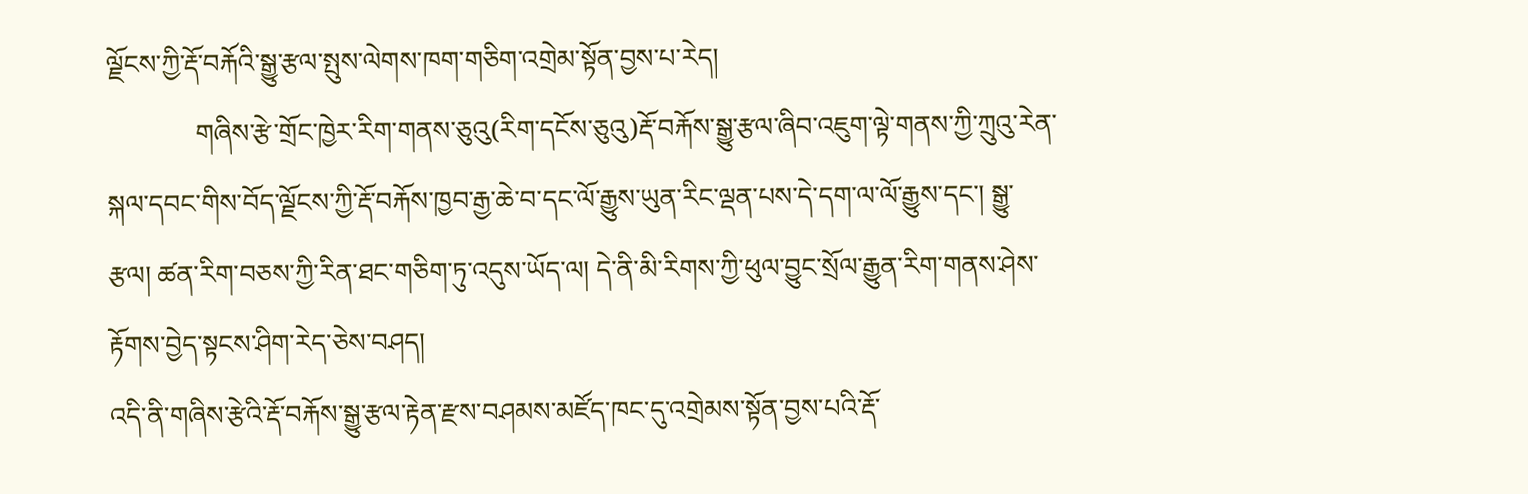ལྗོངས་ཀྱི་རྡོ་བརྐོའི་སྒྱུ་རྩལ་སྤུས་ལེགས་ཁག་གཅིག་འགྲེམ་སྟོན་བྱས་པ་རེད།
             གཞིས་རྩེ་གྲོང་ཁྱེར་རིག་གནས་ཅུའུ(རིག་དངོས་ཅུའུ)རྡོ་བརྐོས་སྒྱུ་རྩལ་ཞིབ་འཇུག་ལྟེ་གནས་ཀྱི་ཀྲུའུ་རེན་སྐལ་དབང་གིས་བོད་ལྗོངས་ཀྱི་རྡོ་བརྐོས་ཁྱབ་རྒྱ་ཆེ་བ་དང་ལོ་རྒྱུས་ཡུན་རིང་ལྡན་པས་དེ་དག་ལ་ལོ་རྒྱུས་དང་། སྒྱུ་རྩལ། ཚན་རིག་བཅས་ཀྱི་རིན་ཐང་གཅིག་ཏུ་འདུས་ཡོད་ལ། དེ་ནི་མི་རིགས་ཀྱི་ཕུལ་བྱུང་སྲོལ་རྒྱུན་རིག་གནས་ཤེས་རྟོགས་བྱེད་སྟངས་ཤིག་རེད་ཅེས་བཤད།
འདི་ནི་གཞིས་རྩེའི་རྡོ་བརྐོས་སྒྱུ་རྩལ་རྟེན་རྫས་བཤམས་མཛོད་ཁང་དུ་འགྲེམས་སྟོན་བྱས་པའི་རྡོ་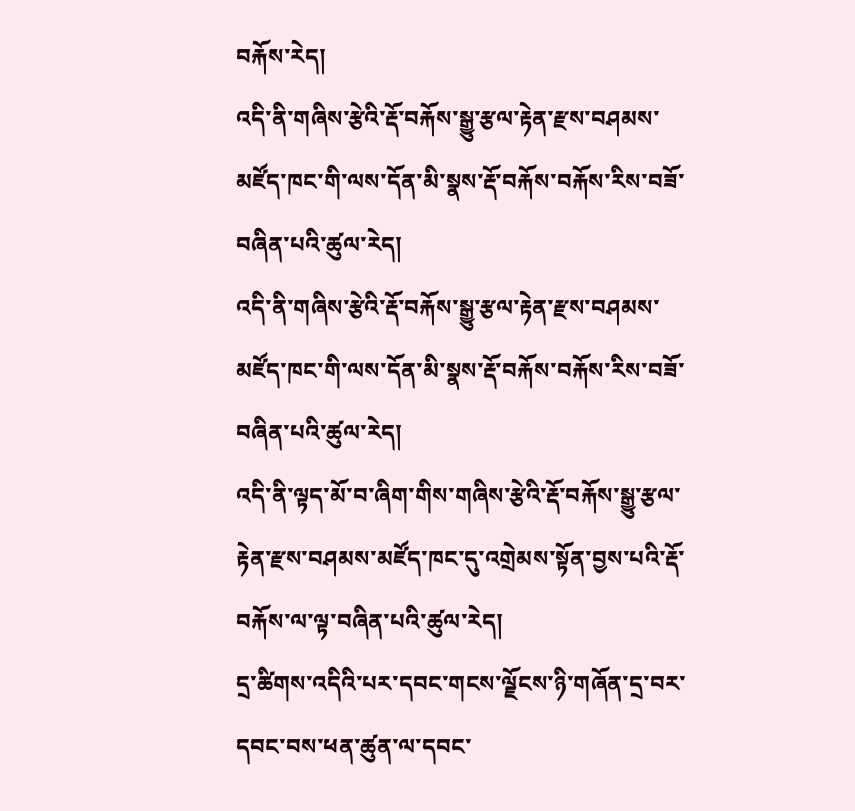བརྐོས་རེད།
འདི་ནི་གཞིས་རྩེའི་རྡོ་བརྐོས་སྒྱུ་རྩལ་རྟེན་རྫས་བཤམས་མཛོད་ཁང་གི་ལས་དོན་མི་སྣས་རྡོ་བརྐོས་བརྐོས་རིས་བཟོ་བཞིན་པའི་ཚུལ་རེད།
འདི་ནི་གཞིས་རྩེའི་རྡོ་བརྐོས་སྒྱུ་རྩལ་རྟེན་རྫས་བཤམས་མཛོད་ཁང་གི་ལས་དོན་མི་སྣས་རྡོ་བརྐོས་བརྐོས་རིས་བཟོ་བཞིན་པའི་ཚུལ་རེད།
འདི་ནི་ལྟད་མོ་བ་ཞིག་གིས་གཞིས་རྩེའི་རྡོ་བརྐོས་སྒྱུ་རྩལ་རྟེན་རྫས་བཤམས་མཛོད་ཁང་དུ་འགྲེམས་སྟོན་བྱས་པའི་རྡོ་བརྐོས་ལ་ལྟ་བཞིན་པའི་ཚུལ་རེད།
དྲ་ཚིགས་འདིའི་པར་དབང་གངས་ལྗོངས་ཉི་གཞོན་དྲ་བར་དབང་བས་ཕན་ཚུན་ལ་དབང་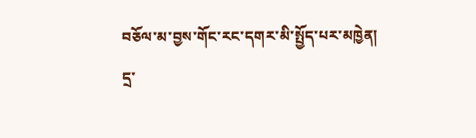བཅོལ་མ་བྱས་གོང་རང་དགར་མི་སྤྱོད་པར་མཁྱེན།
དྲ་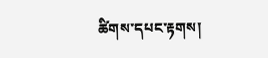ཚིགས་དཔང་རྟགས།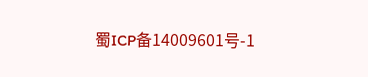蜀ICP备14009601号-1